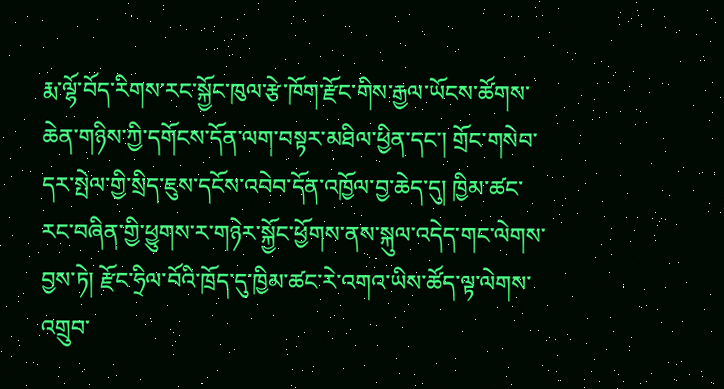རྨ་ལྷོ་བོད་རིགས་རང་སྐྱོང་ཁུལ་རྩེ་ཁོག་རྫོང་གིས་རྒྱལ་ཡོངས་ཚོགས་ཆེན་གཉིས་ཀྱི་དགོངས་དོན་ལག་བསྟར་མཐིལ་ཕྱིན་དང་། གྲོང་གསེབ་དར་སྤེལ་གྱི་སྲིད་ཇུས་དངོས་འབེབ་དོན་འཁྱོལ་བྱ་ཆེད་དུ། ཁྱིམ་ཚང་རང་བཞིན་གྱི་ཕྱུགས་ར་གཉེར་སྐྱོང་ཕྱོགས་ནས་སྐུལ་འདེད་གང་ལེགས་བྱས་ཏེ། རྫོང་ཧྲིལ་བོའི་ཁྲོད་དུ་ཁྱིམ་ཚང་རེ་འགའ་ཡིས་ཚོད་ལྟ་ལེགས་འགྲུབ་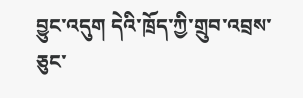བྱུང་འདུག དེའི་ཁྲོད་ཀྱི་གྲུབ་འབྲས་ཅུང་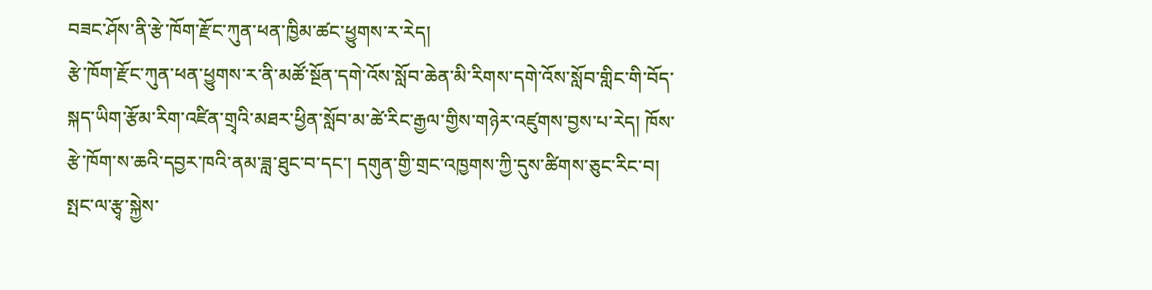བཟང་ཤོས་ནི་རྩེ་ཁོག་རྫོང་ཀུན་ཕན་ཁྱིམ་ཚང་ཕྱུགས་ར་རེད།
རྩེ་ཁོག་རྫོང་ཀུན་ཕན་ཕྱུགས་ར་ནི་མཚོ་སྔོན་དགེ་འོས་སློབ་ཆེན་མི་རིགས་དགེ་འོས་སློབ་གླིང་གི་བོད་སྐད་ཡིག་རྩོམ་རིག་འཛིན་གྲྭའི་མཐར་ཕྱིན་སློབ་མ་ཚེ་རིང་རྒྱལ་གྱིས་གཉེར་འཛུགས་བྱས་པ་རེད། ཁོས་རྩེ་ཁོག་ས་ཆའི་དབྱར་ཁའི་ནམ་ཟླ་ཐུང་བ་དང་། དགུན་གྱི་གྲང་འཁྱགས་ཀྱི་དུས་ཚིགས་ཅུང་རིང་བ། སྤང་ལ་རྩྭ་སྐྱེས་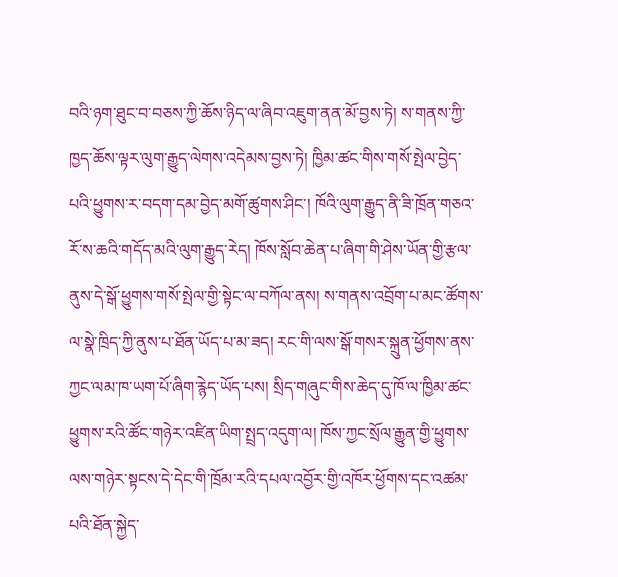བའི་ཉག་ཐུང་བ་བཅས་ཀྱི་ཆོས་ཉིད་ལ་ཞིབ་འཇུག་ནན་མོ་བྱས་ཏེ། ས་གནས་ཀྱི་ཁྱད་ཆོས་ལྟར་ལུག་རྒྱུད་ལེགས་འདེམས་བྱས་ཏེ། ཁྱིམ་ཚང་གིས་གསོ་སྤེལ་བྱེད་པའི་ཕྱུགས་ར་བདག་དམ་བྱེད་མགོ་ཚུགས་ཤིང་། ཁོའི་ལུག་རྒྱུད་ནི་ཟི་ཁྲོན་གཅའ་རོ་ས་ཆའི་གདོད་མའི་ལུག་རྒྱུད་རེད། ཁོས་སློབ་ཆེན་པ་ཞིག་གི་ཤེས་ཡོན་གྱི་རྩལ་ནུས་དེ་སྒོ་ཕྱུགས་གསོ་སྤེལ་གྱི་སྟེང་ལ་བཀོལ་ནས། ས་གནས་འབྲོག་པ་མང་ཚོགས་ལ་སྣེ་ཁྲིད་ཀྱི་ནུས་པ་ཐོན་ཡོད་པ་མ་ཟད། རང་གི་ལས་སྒོ་གསར་སྐྲུན་ཕྱོགས་ནས་ཀྱང་ལམ་ཁ་ཡག་པོ་ཞིག་རྙེད་ཡོད་པས། སྲིད་གཞུང་གིས་ཆེད་དུ་ཁོ་ལ་ཁྱིམ་ཚང་ཕྱུགས་རའི་ཚོང་གཉེར་འཛིན་ཡིག་སྤྲད་འདུག་ལ། ཁོས་ཀྱང་སྲོལ་རྒྱུན་གྱི་ཕྱུགས་ལས་གཉེར་སྟངས་དེ་དེང་གི་ཁྲོམ་རའི་དཔལ་འབྱོར་གྱི་འཁོར་ཕྱོགས་དང་འཚམ་པའི་ཐོན་སྐྱེད་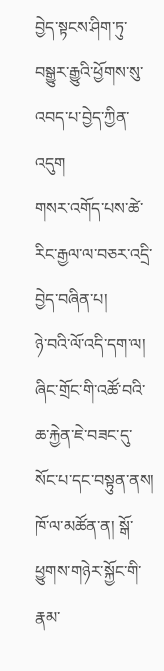བྱེད་སྟངས་ཤིག་ཏུ་བསྒྱུར་རྒྱུའི་ཕྱོགས་སུ་འབད་པ་བྱེད་ཀྱིན་འདུག
གསར་འགོད་པས་ཚེ་རིང་རྒྱལ་ལ་བཅར་འདྲི་བྱེད་བཞིན་པ།
ཉེ་བའི་ལོ་འདི་དག་ལ། ཞིང་གྲོང་གི་འཚོ་བའི་ཆ་རྐྱེན་ཇེ་བཟང་དུ་སོང་པ་དང་བསྟུན་ནས། ཁོ་ལ་མཚོན་ན། སྒོ་ཕྱུགས་གཉེར་སྐྱོང་གི་རྣམ་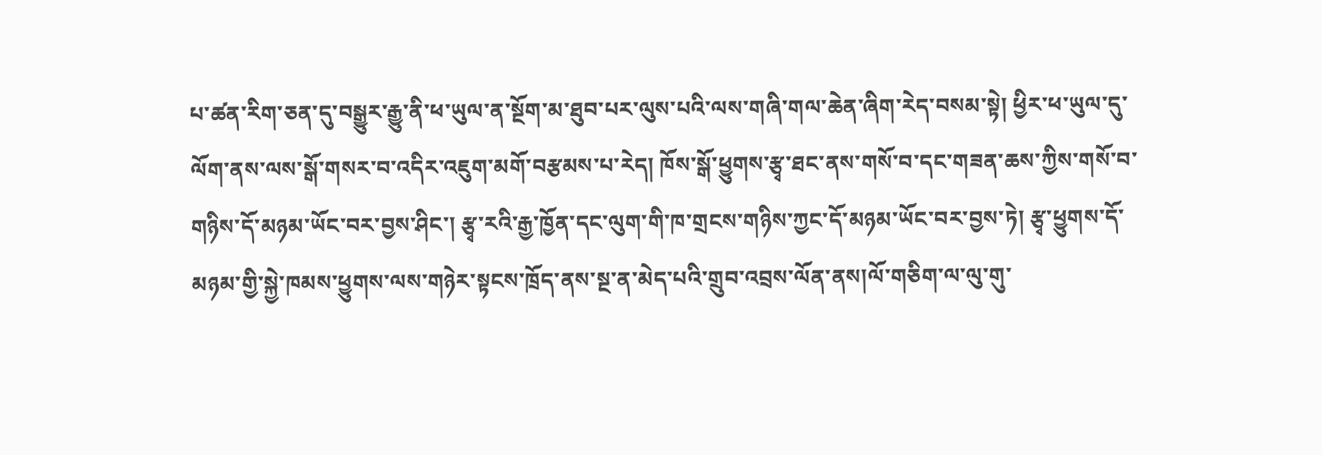པ་ཚན་རིག་ཅན་དུ་བསྒྱུར་རྒྱུ་ནི་ཕ་ཡུལ་ན་སྔོག་མ་ཐུབ་པར་ལུས་པའི་ལས་གཞི་གལ་ཆེན་ཞིག་རེད་བསམ་སྟེ། ཕྱིར་ཕ་ཡུལ་དུ་ལོག་ནས་ལས་སྒོ་གསར་བ་འདིར་འཇུག་མགོ་བརྩམས་པ་རེད། ཁོས་སྒོ་ཕྱུགས་རྩྭ་ཐང་ནས་གསོ་བ་དང་གཟན་ཆས་ཀྱིས་གསོ་བ་གཉིས་དོ་མཉམ་ཡོང་བར་བྱས་ཤིང་། རྩྭ་རའི་རྒྱ་ཁྱོན་དང་ལུག་གི་ཁ་གྲངས་གཉིས་ཀྱང་དོ་མཉམ་ཡོང་བར་བྱས་ཏེ། རྩྭ་ཕྱུགས་དོ་མཉམ་གྱི་སྐྱེ་ཁམས་ཕྱུགས་ལས་གཉེར་སྟངས་ཁྲོད་ནས་སྔ་ན་མེད་པའི་གྲུབ་འབྲས་ལོན་ནས།ལོ་གཅིག་ལ་ལུ་གུ་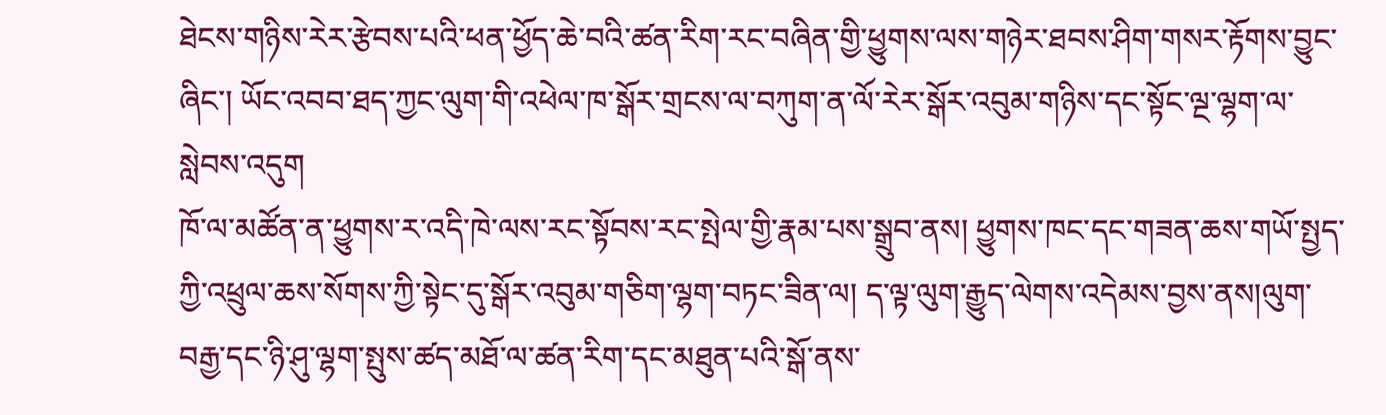ཐེངས་གཉིས་རེར་རྩེབས་པའི་ཕན་ཕྱོད་ཆེ་བའི་ཚན་རིག་རང་བཞིན་གྱི་ཕྱུགས་ལས་གཉེར་ཐབས་ཤིག་གསར་རྟོགས་བྱུང་ཞིང་། ཡོང་འབབ་ཐད་ཀྱང་ལུག་གི་འཕེལ་ཁ་སྒོར་གྲངས་ལ་བཀུག་ན་ལོ་རེར་སྒོར་འབུམ་གཉིས་དང་སྟོང་ལྔ་ལྷག་ལ་སླེབས་འདུག
ཁོ་ལ་མཚོན་ན་ཕྱུགས་ར་འདི་ཁེ་ལས་རང་སྟོབས་རང་སྤེལ་གྱི་རྣམ་པས་སྒྲུབ་ནས། ཕྱུགས་ཁང་དང་གཟན་ཆས་གཡོ་སྤྱད་ཀྱི་འཕྲུལ་ཆས་སོགས་ཀྱི་སྟེང་དུ་སྒོར་འབུམ་གཅིག་ལྷག་བཏང་ཟིན་ལ། ད་ལྟ་ལུག་རྒྱུད་ལེགས་འདེམས་བྱས་ནས།ལུག་བརྒྱ་དང་ཉི་ཤུ་ལྷག་སྤུས་ཚད་མཐོ་ལ་ཚན་རིག་དང་མཐུན་པའི་སྒོ་ནས་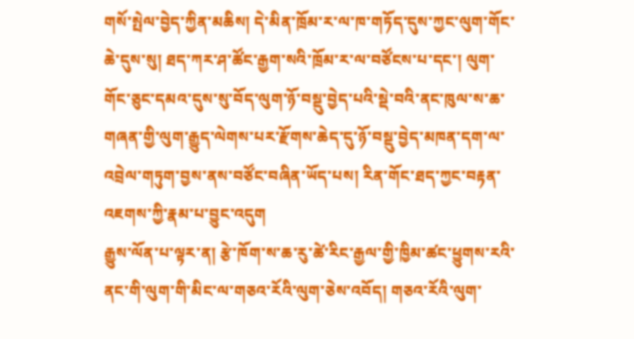གསོ་སྤེལ་བྱེད་ཀྱིན་མཆིས། དེ་མིན་ཁྲོམ་ར་ལ་ཁ་གཏོད་དུས་ཀྱང་ལུག་གོང་ཆེ་དུས་སུ། ཐད་ཀར་ཤ་ཚོང་རྒྱག་སའི་ཁྲོམ་ར་ལ་བཙོངས་པ་དང་། ལུག་གོང་ཅུང་དམའ་དུས་སུ་བོད་ལུག་ཉོ་བསྡུ་བྱེད་པའི་སྡེ་བའི་ནང་ཁུལ་ས་ཆ་གཞན་གྱི་ལུག་རྒྱུད་ལེགས་པར་རྫོགས་ཆེད་དུ་ཉོ་བསྡུ་བྱེད་མཁན་དག་ལ་འབྲེལ་གཏུག་བྱས་ནས་བཙོང་བཞིན་ཡོད་པས། རིན་གོང་ཐད་ཀྱང་བརྟན་འཇགས་ཀྱི་རྣམ་པ་བྱུང་འདུག
རྒྱུས་ལོན་པ་ལྟར་ན། རྩེ་ཁོག་ས་ཆ་རུ་ཚེ་རིང་རྒྱལ་གྱི་ཁྱིམ་ཚང་ཕྱུགས་རའི་ནང་གི་ལུག་གི་མིང་ལ་གཅའ་རོའི་ལུག་ཅེས་འབོད། གཅའ་རོའི་ལུག་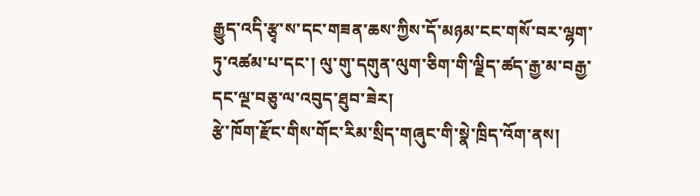རྒྱུད་འདི་རྩྭ་ས་དང་གཟན་ཆས་ཀྱིས་དོ་མཉམ་ངང་གསོ་བར་ལྷག་ཏུ་འཚམ་པ་དང་། ལུ་གུ་དགུན་ལུག་ཅིག་གི་ལྗིད་ཚད་རྒྱ་མ་བརྒྱ་དང་ལྔ་བཅུ་ལ་འབུད་ཐུབ་ཟེར།
རྩེ་ཁོག་རྫོང་གིས་གོང་རིམ་སྲིད་གཞུང་གི་སྣེ་ཁྲིད་འོག་ནས།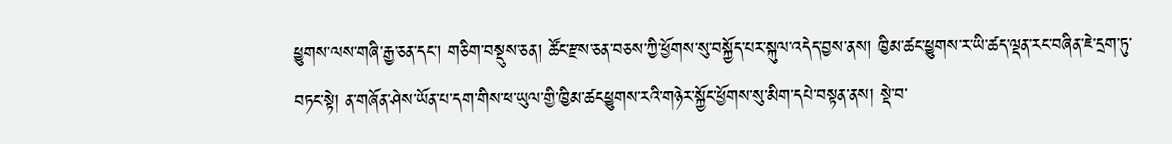ཕྱུགས་ལས་གཞི་རྒྱ་ཅན་དང་། གཅིག་བསྡུས་ཅན། ཚོང་རྫས་ཅན་བཅས་ཀྱི་ཕྱོགས་སུ་བསྐྱོད་པར་སྐུལ་འདེད་བྱས་ནས། ཁྱིམ་ཚང་ཕྱུགས་ར་ཡི་ཚད་ལྡན་རང་བཞིན་ཇེ་དྲག་ཏུ་བཏང་སྟེ། ན་གཞོན་ཤེས་ཡོན་པ་དག་གིས་ཕ་ཡུལ་གྱི་ཁྱིམ་ཚངཕྱུགས་རའི་གཉེར་སྐྱོང་ཕྱོགས་སུ་མིག་དཔེ་བསྟན་ནས། སྡེ་བ་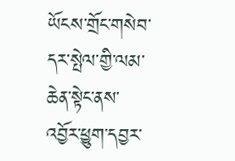ཡོངས་གྲོང་གསེབ་དར་སྤེལ་གྱི་ལམ་ཆེན་སྟེང་ནས་འབྱོར་ཕྱུག་དབྱར་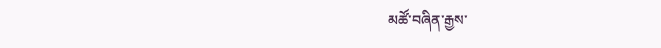མཚོ་བཞིན་རྒྱས་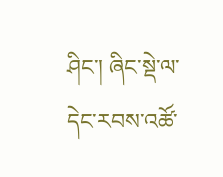ཤིང་། ཞིང་སྡེ་ལ་དེང་རབས་འཚོ་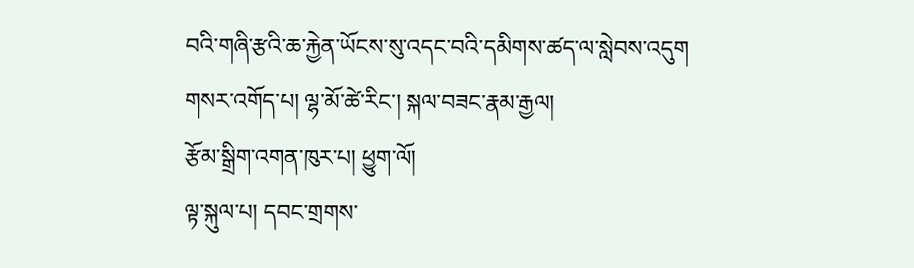བའི་གཞི་རྩའི་ཆ་རྐྱེན་ཡོངས་སུ་འདང་བའི་དམིགས་ཚད་ལ་སླེབས་འདུག
གསར་འགོད་པ། ལྷ་མོ་ཚེ་རིང་། སྐལ་བཟང་རྣམ་རྒྱལ།
རྩོམ་སྒྲིག་འགན་ཁུར་པ། ཕྱུག་ལོ།
ལྟ་སྐུལ་པ། དབང་གྲགས་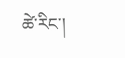ཚེ་རིང་།